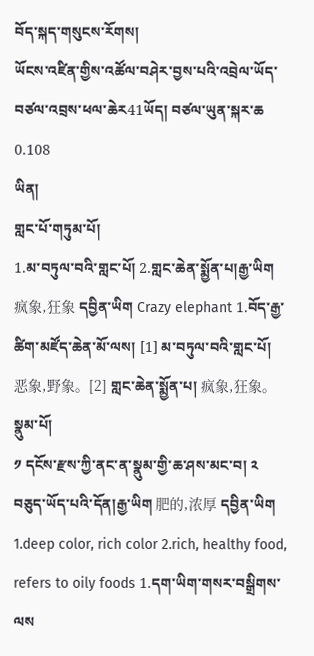བོད་སྐད་གསུངས་རོགས།
ཡོངས་འཛིན་གྱིས་འཚོལ་བཤེར་བྱས་པའི་འབྲེལ་ཡོད་བཙལ་འབྲས་ཕལ་ཆེར41ཡོད། བཙལ་ཡུན་སྐར་ཆ 0.108
ཡིན།
གླང་པོ་གཏུམ་པོ།
1.མ་བཏུལ་བའི་གླང་པོ། 2.གླང་ཆེན་སྨྱོན་པ།རྒྱ་ཡིག 疯象,狂象 དབྱིན་ཡིག Crazy elephant 1.བོད་རྒྱ་ཚིག་མཛོད་ཆེན་མོ་ལས། [1] མ་བཏུལ་བའི་གླང་པོ། 恶象,野象。[2] གླང་ཆེན་སྨྱོན་པ། 疯象,狂象。
སྣུམ་པོ།
༡ དངོས་རྫས་ཀྱི་ནང་ན་སྣུམ་གྱི་ཆ་ཤས་མང་བ། ༢ བཅུད་ཡོད་པའི་དོན།རྒྱ་ཡིག 肥的,浓厚 དབྱིན་ཡིག 1.deep color, rich color 2.rich, healthy food, refers to oily foods 1.དག་ཡིག་གསར་བསྒྲིགས་ལས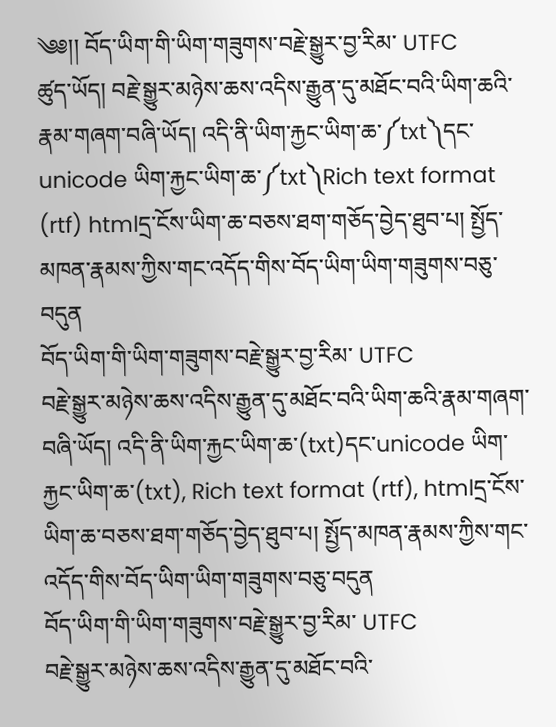༄༅།། བོད་ཡིག་གི་ཡིག་གཟུགས་བརྗེ་སྒྱུར་བྱ་རིམ་ UTFC
ཚུད་ཡོད། བརྗེ་སྒྱུར་མཉེས་ཆས་འདིས་རྒྱུན་དུ་མཐོང་བའི་ཡིག་ཆའི་རྣམ་གཞག་བཞི་ཡོད། འདི་ནི་ཡིག་རྐྱང་ཡིག་ཆ་༼txt༽དང་unicode ཡིག་རྐྱང་ཡིག་ཆ་༼txt༽Rich text format (rtf) htmlདྲ་ངོས་ཡིག་ཆ་བཅས་ཐག་གཅོད་བྱེད་ཐུབ་པ། སྤྱོད་མཁན་རྣམས་ཀྱིས་གང་འདོད་གིས་བོད་ཡིག་ཡིག་གཟུགས་བཅུ་བདུན
བོད་ཡིག་གི་ཡིག་གཟུགས་བརྗེ་སྒྱུར་བྱ་རིམ་ UTFC
བརྗེ་སྒྱུར་མཉེས་ཆས་འདིས་རྒྱུན་དུ་མཐོང་བའི་ཡིག་ཆའི་རྣམ་གཞག་བཞི་ཡོད། འདི་ནི་ཡིག་རྐྱང་ཡིག་ཆ་(txt)དང་unicode ཡིག་རྐྱང་ཡིག་ཆ་(txt), Rich text format (rtf), htmlདྲ་ངོས་ཡིག་ཆ་བཅས་ཐག་གཅོད་བྱེད་ཐུབ་པ། སྤྱོད་མཁན་རྣམས་ཀྱིས་གང་འདོད་གིས་བོད་ཡིག་ཡིག་གཟུགས་བཅུ་བདུན
བོད་ཡིག་གི་ཡིག་གཟུགས་བརྗེ་སྒྱུར་བྱ་རིམ་ UTFC
བརྗེ་སྒྱུར་མཉེས་ཆས་འདིས་རྒྱུན་དུ་མཐོང་བའི་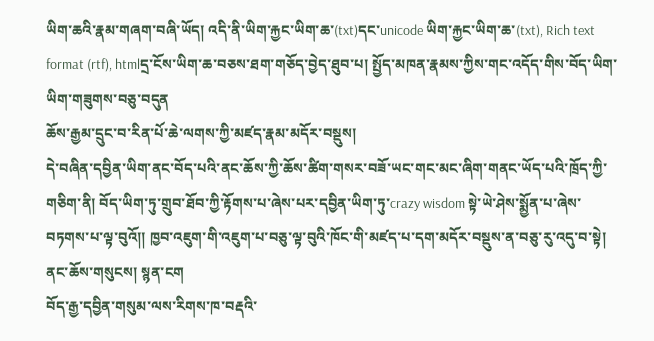ཡིག་ཆའི་རྣམ་གཞག་བཞི་ཡོད། འདི་ནི་ཡིག་རྐྱང་ཡིག་ཆ་(txt)དང་unicode ཡིག་རྐྱང་ཡིག་ཆ་(txt), Rich text format (rtf), htmlདྲ་ངོས་ཡིག་ཆ་བཅས་ཐག་གཅོད་བྱེད་ཐུབ་པ། སྤྱོད་མཁན་རྣམས་ཀྱིས་གང་འདོད་གིས་བོད་ཡིག་ཡིག་གཟུགས་བཅུ་བདུན
ཆོས་རྒྱམ་དྲུང་བ་རིན་པོ་ཆེ་ལགས་ཀྱི་མཛད་རྣམ་མདོར་བསྡུས།
དེ་བཞིན་དབྱིན་ཡིག་ནང་བོད་པའི་ནང་ཆོས་ཀྱི་ཆོས་ཚིག་གསར་བཟོ་ཡང་གང་མང་ཞིག་གནང་ཡོད་པའི་ཁྲོད་ཀྱི་གཅིག་ནི། བོད་ཡིག་ཏུ་གྲུབ་ཐོབ་ཀྱི་རྟོགས་པ་ཞེས་པར་དབྱིན་ཡིག་ཏུ་crazy wisdom སྟེ་ཡེ་ཤེས་སྨྱོན་པ་ཞེས་བཏགས་པ་ལྟ་བུའོ།། ཁྱབ་འཇུག་གི་འཇུག་པ་བཅུ་ལྟ་བུའི་ཁོང་གི་མཛད་པ་དག་མདོར་བསྡུས་ན་བཅུ་རུ་འདུ་བ་སྟེ། ནང་ཆོས་གསུངས། སྙན་ངག
བོད་རྒྱ་དབྱིན་གསུམ་ལས་རིགས་ཁ་བརྡའི་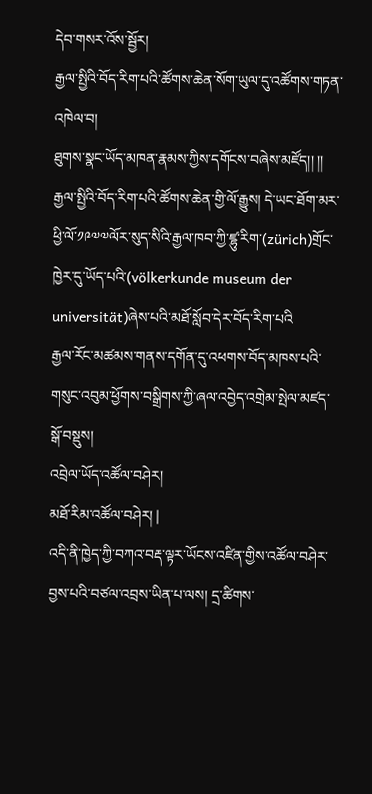དེབ་གསར་འོས་སྦྱོར།
རྒྱལ་སྤྱིའི་བོད་རིག་པའི་ཚོགས་ཆེན་སོག་ཡུལ་དུ་འཚོགས་གཏན་འཁེལ་བ།
ཐུགས་སྣང་ཡོད་མཁན་རྣམས་ཀྱིས་དགོངས་བཞེས་མཛོད།། །། རྒྱལ་སྤྱིའི་བོད་རིག་པའི་ཚོགས་ཆེན་གྱི་ལོ་རྒྱུས། དེ་ཡང་ཐོག་མར་ཕྱི་ལོ་༡༩༧༧ལོར་སུད་སིའི་རྒྱལ་ཁབ་ཀྱི་ཛྷུ་རིག་(zürich)གྲོང་ཁྱེར་དུ་ཡོད་པའི་(völkerkunde museum der universität)ཞེས་པའི་མཐོ་སློབ་དེར་བོད་རིག་པའི
རྒྱལ་རོང་མཚམས་གནས་དགོན་དུ་འཕགས་བོད་མཁས་པའི་གསུང་འབུམ་ཕྱོགས་བསྒྲིགས་ཀྱི་ཞལ་འབྱེད་འགྲེམ་སྤེལ་མཛད་སྒོ་བསྡུས།
འབྲེལ་ཡོད་འཚོལ་བཤེར།
མཐོ་རིམ་འཚོལ་བཤེར། |
འདི་ནི་ཁྱེད་ཀྱི་བཀའ་བརྡ་ལྟར་ཡོངས་འཛིན་གྱིས་འཚོལ་བཤེར་བྱས་པའི་བཙལ་འབྲས་ཡིན་པ་ལས། དྲ་ཚིགས་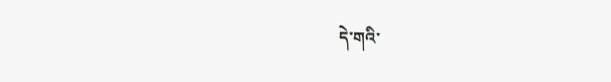དེ་གའི་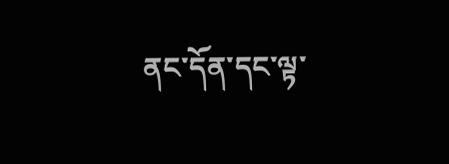ནང་དོན་དང་ལྟ་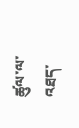ཚུལ་ལ་འཐད་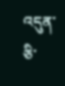འདུན་ཅི་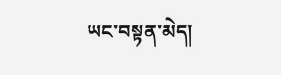ཡང་བསྟན་མེད།